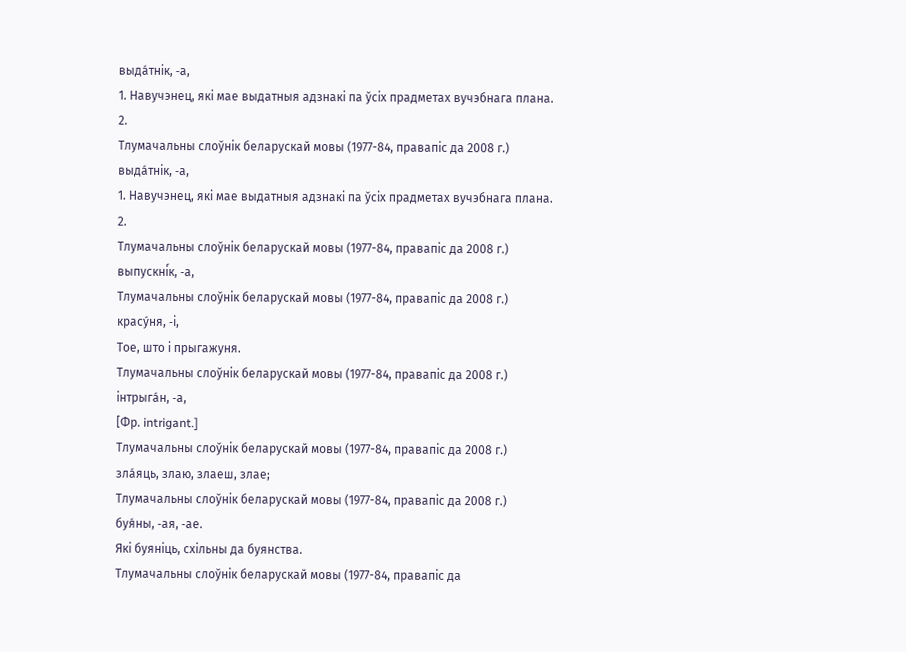выда́тнік, ‑а,
1. Навучэнец, які мае выдатныя адзнакі па ўсіх прадметах вучэбнага плана.
2.
Тлумачальны слоўнік беларускай мовы (1977-84, правапіс да 2008 г.)
выда́тнік, ‑а,
1. Навучэнец, які мае выдатныя адзнакі па ўсіх прадметах вучэбнага плана.
2.
Тлумачальны слоўнік беларускай мовы (1977-84, правапіс да 2008 г.)
выпускні́к, ‑а,
Тлумачальны слоўнік беларускай мовы (1977-84, правапіс да 2008 г.)
красу́ня, ‑і,
Тое, што і прыгажуня.
Тлумачальны слоўнік беларускай мовы (1977-84, правапіс да 2008 г.)
інтрыга́н, ‑а,
[Фр. intrigant.]
Тлумачальны слоўнік беларускай мовы (1977-84, правапіс да 2008 г.)
зла́яць, злаю, злаеш, злае;
Тлумачальны слоўнік беларускай мовы (1977-84, правапіс да 2008 г.)
буя́ны, ‑ая, ‑ае.
Які буяніць, схільны да буянства.
Тлумачальны слоўнік беларускай мовы (1977-84, правапіс да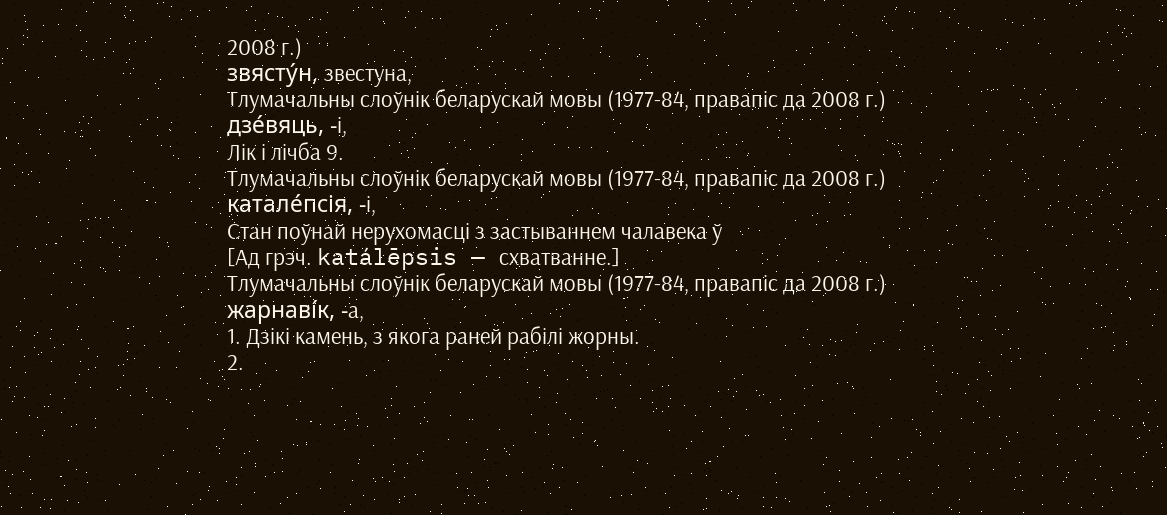2008 г.)
звясту́н, звестуна,
Тлумачальны слоўнік беларускай мовы (1977-84, правапіс да 2008 г.)
дзе́вяць, ‑і,
Лік і лічба 9.
Тлумачальны слоўнік беларускай мовы (1977-84, правапіс да 2008 г.)
катале́псія, ‑і,
Стан поўнай нерухомасці з застываннем чалавека ў
[Ад грэч. katálēpsis — схватванне.]
Тлумачальны слоўнік беларускай мовы (1977-84, правапіс да 2008 г.)
жарнаві́к, ‑а,
1. Дзікі камень, з якога раней рабілі жорны.
2.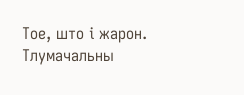Тое, што і жарон.
Тлумачальны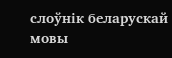слоўнік беларускай мовы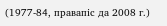(1977-84, правапіс да 2008 г.)